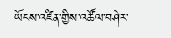ཡོངས་འཛིན་གྱིས་འཚོལ་བཤེར་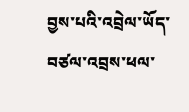བྱས་པའི་འབྲེལ་ཡོད་བཙལ་འབྲས་ཕལ་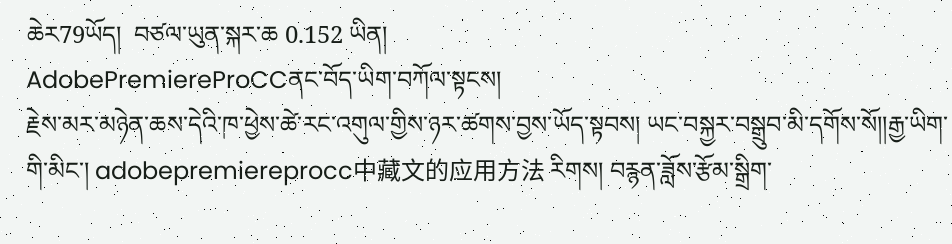ཆེར79ཡོད།  བཙལ་ཡུན་སྐར་ཆ 0.152 ཡིན།
AdobePremiereProCCནང་བོད་ཡིག་བཀོལ་སྟངས།
རྗེས་མར་མཉེན་ཆས་དེའི་ཁ་ཕྱེས་ཚེ་རང་འགུལ་གྱིས་ཉར་ཚགས་བྱས་ཡོད་སྟབས། ཡང་བསྐྱར་བསྒྲུབ་མི་དགོས་སོ།།རྒྱ་ཡིག་གི་མིང་། adobepremiereprocc中藏文的应用方法 རིགས། བརྙན་ཟློས་རྩོམ་སྒྲིག་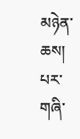མཉེན་ཆས། པར་གཞི་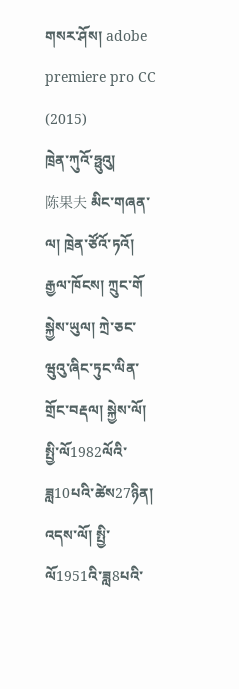གསར་ཤོས། adobe premiere pro CC (2015)
ཁྲེན་ཀུའོ་ཧྥུའུ།
陈果夫 མིང་གཞན་ལ། ཁྲེན་ཙོའོ་ཏའོ། རྒྱལ་ཁོངས། ཀྲུང་གོ སྐྱེས་ཡུལ། ཀྲེ་ཅང་ཝུའུ་ཞིང་ཏུང་ལིན་གྲོང་བརྡལ། སྐྱེས་ལོ། སྤྱི་ལོ1982ལོའི་ཟླ10པའི་ཚེས27ཉིན།  འདས་ལོ། སྤྱི་ལོ1951འི་ཟླ8པའི་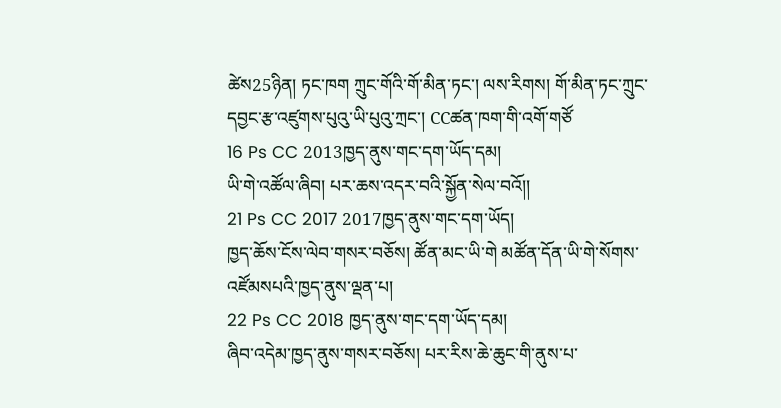ཚེས25ཉིན། ཏང་ཁག ཀྲུང་གོའི་གོ་མིན་ཏང་། ལས་རིགས། གོ་མིན་ཏང་ཀྲུང་དབྱང་རྩ་འཛུགས་པུའུ་ཡི་པུའུ་ཀྲང་། CCཚན་ཁག་གི་འགོ་གཙོ
16 Ps CC 2013ཁྱད་ནུས་གང་དག་ཡོད་དམ།
ཡི་གེ་འཚོལ་ཞིབ། པར་ཆས་འདར་བའི་སྐྱོན་སེལ་བའོ།།
21 Ps CC 2017 2017ཁྱད་ནུས་གང་དག་ཡོད།
ཁྱད་ཆོས་ངོས་ལེབ་གསར་བཅོས། ཚོན་མང་ཡི་གེ མཚོན་དོན་ཡི་གེ་སོགས་འཛོམསཔའི་ཁྱད་ནུས་ལྡན་པ།
22 Ps CC 2018 ཁྱད་ནུས་གང་དག་ཡོད་དམ།
ཞིབ་འདེམ་ཁྱད་ནུས་གསར་བཅོས། པར་རིས་ཆེ་ཆུང་གི་ནུས་པ་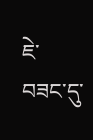ཇེ་བཟང་དུ་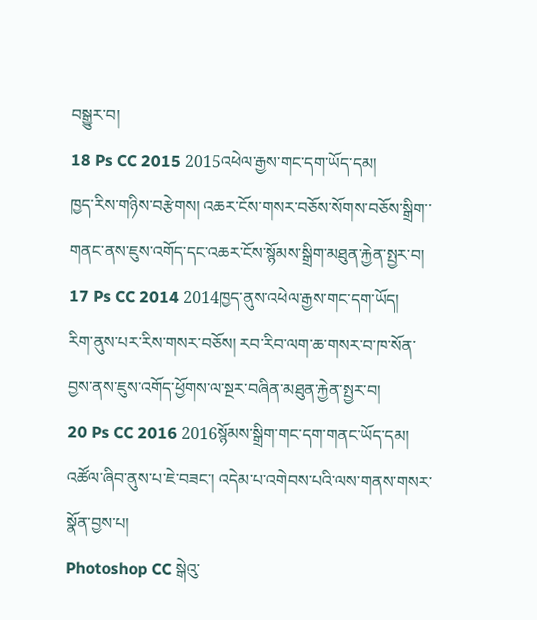བསྒྱུར་བ།
18 Ps CC 2015 2015འཕེལ་རྒྱས་གང་དག་ཡོད་དམ།
ཁྱད་རིས་གཉིས་བརྩེགས། འཆར་ངོས་གསར་བཅོས་སོགས་བཅོས་སྒྲིག་་གནང་ནས་ཇུས་འགོད་དང་འཆར་ངོས་སྙོམས་སྒྲིག་མཐུན་རྐྱེན་སྤྱར་བ།
17 Ps CC 2014 2014ཁྱད་ནུས་འཕེལ་རྒྱས་གང་དག་ཡོད།
རིག་ནུས་པར་རིས་གསར་བཅོས། རབ་རིབ་ལག་ཆ་གསར་བ་ཁ་སོན་བྱས་ནས་ཇུས་འགོད་ཕྱོགས་ལ་སྔར་བཞིན་མཐུན་རྐྱེན་སྤྱར་བ།
20 Ps CC 2016 2016སྙོམས་སྒྲིག་གང་དག་གནང་ཡོད་དམ།
འཚོལ་ཞིབ་ནུས་པ་ཇེ་བཟང་། འདེམ་པ་འགེབས་པའི་ལས་གནས་གསར་སྣོན་བྱས་པ།
Photoshop CC སྒེའུ་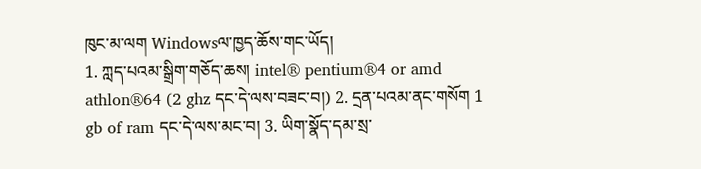ཁུང་མ་ལག Windowsལ་ཁྱད་ཆོས་གང་ཡོད།
1. ཀླད་པའམ་སྒྲིག་གཅོད་ཆས། intel® pentium®4 or amd athlon®64 (2 ghz དང་དེ་ལས་བཟང་བ།) 2. དྲན་པའམ་ནང་གསོག 1 gb of ram དང་དེ་ལས་མང་བ། 3. ཡིག་སྣོད་དམ་སྲ་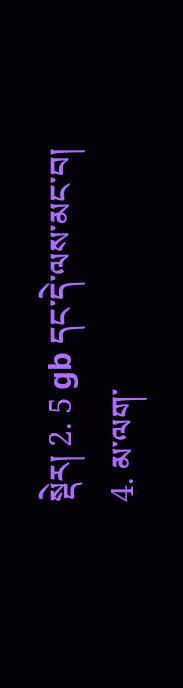སྡེར། 2. 5 gb དང་དེ་ལས་མང་བ། 4. མ་ལག་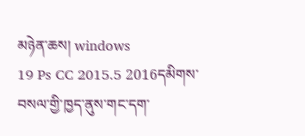མཉེན་ཆས། windows
19 Ps CC 2015.5 2016དམིགས་བསལ་གྱི་ཁྱད་ནུས་གང་དག་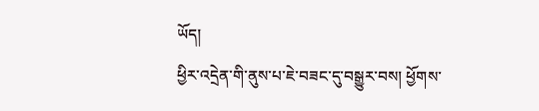ཡོད།
ཕྱིར་འདྲེན་གི་ནུས་པ་ཇེ་བཟང་དུ་བསྒྱུར་བས། ཕྱོགས་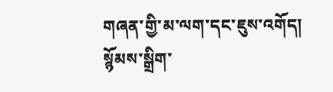གཞན་གྱི་མ་ལག་དང་ཇུས་འགོད། སྙོམས་སྒྲིག་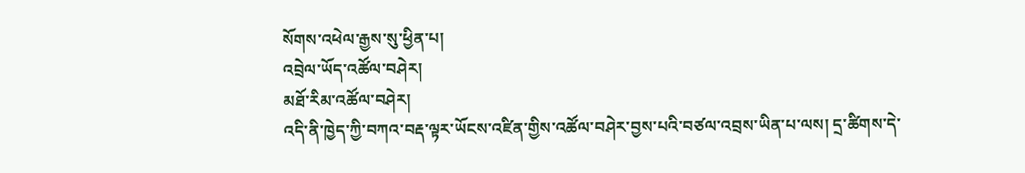སོགས་འཕེལ་རྒྱས་སུ་ཕྱིན་པ།
འབྲེལ་ཡོད་འཚོལ་བཤེར།
མཐོ་རིམ་འཚོལ་བཤེར།
འདི་ནི་ཁྱེད་ཀྱི་བཀའ་བརྡ་ལྟར་ཡོངས་འཛིན་གྱིས་འཚོལ་བཤེར་བྱས་པའི་བཙལ་འབྲས་ཡིན་པ་ལས། དྲ་ཚིགས་དེ་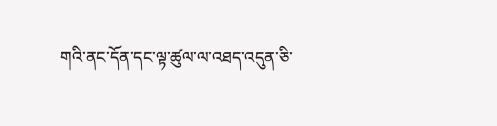གའི་ནང་དོན་དང་ལྟ་ཚུལ་ལ་འཐད་འདུན་ཅི་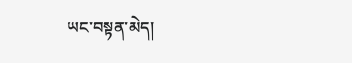ཡང་བསྟན་མེད།